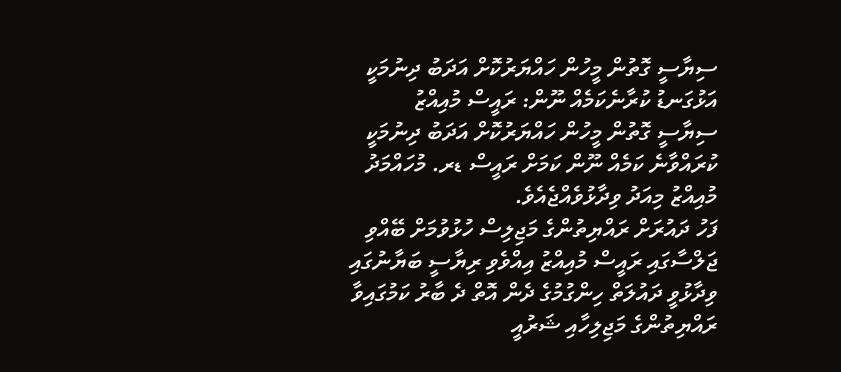ސިޔާސީ ގޮތުން މީހުން ހައްޔަރުކޮށް އަދަބު ދިނުމަކީ އަޅުގަނޑު ކުރާނެކަމެއް ނޫން: ރައީސް މުއިއްޒު
ސިޔާސީ ގޮތުން މީހުން ހައްޔަރުކޮށް އަދަބު ދިނުމަކީ ކުރައްވާނެ ކަމެއް ނޫން ކަމަށް ރައީސް ޑރ. މުހައްމަދު މުއިއްޒު މިއަދު ވިދާޅުވެއްޖެއެވެ.
ފަހު ދައުރަށް ރައްޔިތުންގެ މަޖިލިސް ހުޅުވުމަށް ބޭއްވި ޖަލްސާގައި ރައީސް މުއިއްޒު އިއްވެވި ރިޔާސީ ބަޔާނުގައި ވިދާޅުވީ ދައުލަތް ހިންގުމުގެ ދެން އޮތް ދެ ބާރު ކަމުގައިވާ ރައްޔިތުންގެ މަޖިލިހާއި ޝަރުއީ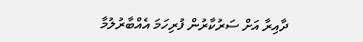ދާއިރާ އަށް ސަރުކާރުން ފުރިހަމަ އެއްބާރުލުމާ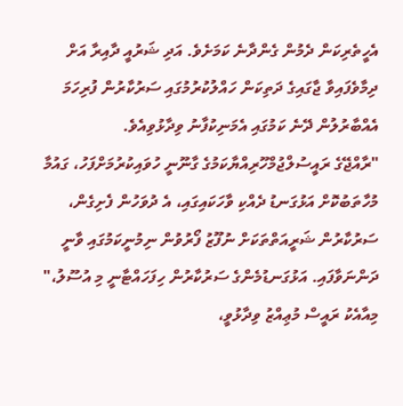އެހީތެރިކަން ދެމުން ގެންދާނެ ކަމަށެވެ. އަދި ޝަރުއީ ދާއިރާ އަށް ދިމާވެފައިވާ ޖާގައިގެ ދަތިކަން ހައްލުކުރުމުގައި ސަރުކާރުން ފުރިހަމަ އެއްބާރުލުން ދޭނެ ކަމުގައި އެމަނިކުފާނު ވިދާޅުވިއެވެ.
"ރާއްޖޭގެ ރައީސުލްޖުމްހޫރިއްޔާކަމުގެ ގާނޫނީ ހުވައިކުރުމަށްފަހު، ގައުމާ މުހާތަބުކޮށް އަޅުގަނޑު ދެއްކި ވާހަކައިގައި، އެ ދުވަހުން ފެށިގެން، ސަރުކާރުން ޝަރީއަތްތަކަށް ނުފޫޒު ފޯރުވުން ނިމުނީކަމުގައި ވާނީ ދަންނަވާފައި. އަޅުގަނޑުމެންގެ ސަރުކާރުން ހިފަހައްޓާނީ މި އުސޫލު،"
މިއާއެކު ރައީސް މުޢިއްޒު ވިދާޅުވީ،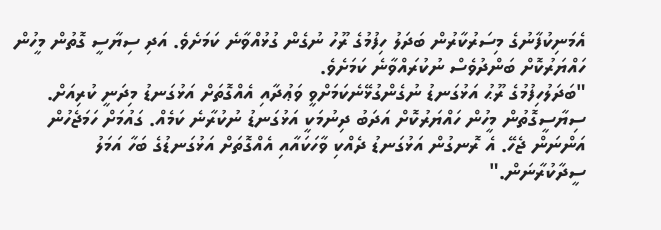އެމަނިކުފާނުގެ މިސަރުކާރުން ބަދަލު ހިފުމުގެ ރޫހު ނުގެން ގުޅުއްވާނެ ކަމަށެވެ. އަދި ސިޔާސީ ގޮތުން މީހުން ހައްޔަރުކޮށް ބަންދުވެސް ނުކުރައްވާނެ ކަމަށެވެ.
"ބަދަލުހިފުމުގެ ރޫޙު އަޅުގަނޑު ނުގެންގުޅޭނެކަމަށްވީ ވަޢުދާއި އެއްގޮތަށް އަޅުގަނޑު މިދަނީ ކުރިއަށް. ސިޔާސީގޮތުން މީހުން ހައްޔަރުކޮށް އަދަބު ދިނުމަކީ އަޅުގަނޑު ނުކުރާނެ ކަމެއް. ގައުމަށް ހަމަޖެހުން އަންނަން ޖެހޭ. އެ ރޮނގުން އަޅުގަނޑު ދެއްކި ވާހަކައާއި އެއްގޮތަށް އަޅުގަނޑުގެ ބަހާ އަމަލު ސީދާކުރާނަން."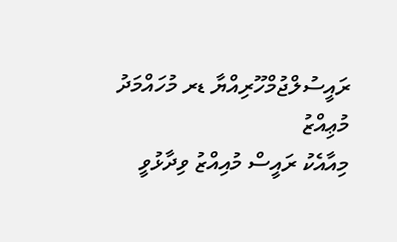ރައީސުލްޖުމްހޫރިއްޔާ ޑރ މުހައްމަދު މުޢިއްޒު
މިއާއެކު ރައީސް މުއިއްޒު ވިދާޅުވީ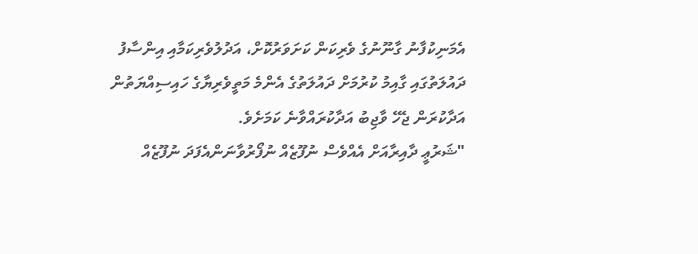އެމަނިކުފާނު ގާނޫނުގެ ވެރިކަން ކަށަވަރުކޮށް، އަދުލުވެރިކަމާއި އިންސާފު ދައުލަތުގައި ގާއިމު ކުރުމަށް ދައުލަތުގެ އެންމެ މަތީވެރިޔާގެ ހައިސިއްޔަތުން އަދާކުރަން ޖެހޭ ވާޖިބު އަދާކުރައްވާނެ ކަމަށެވެ.
"ޝަރުޢީ ދާއިރާއަށް އެއްވެސް ނުފޫޒެއް ނުފޯރުވާނަންއެފަދަ ނުފޫޒެއް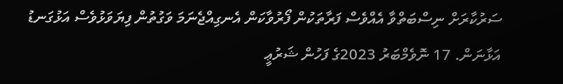ސަރުކާރަށް ނިސްބަތްވާ އެއްވެސް ފަރާތަކުން ފޯރުވާކަން އެނގިއްޖެނަމަ ވަގުތުން ފިޔަވަޅުވެސް އަޅުގަނޑު އަޅާނަން. 17 ނޮވެމްބަރު 2023ގެ ފަހުން ޝަރުޢީ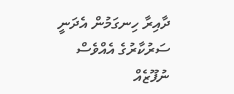ދާއިރާ ހިނގަމުން އެދަނީ ސަރުކާރުގެ އެއްވެސް ނުފޫޒެއް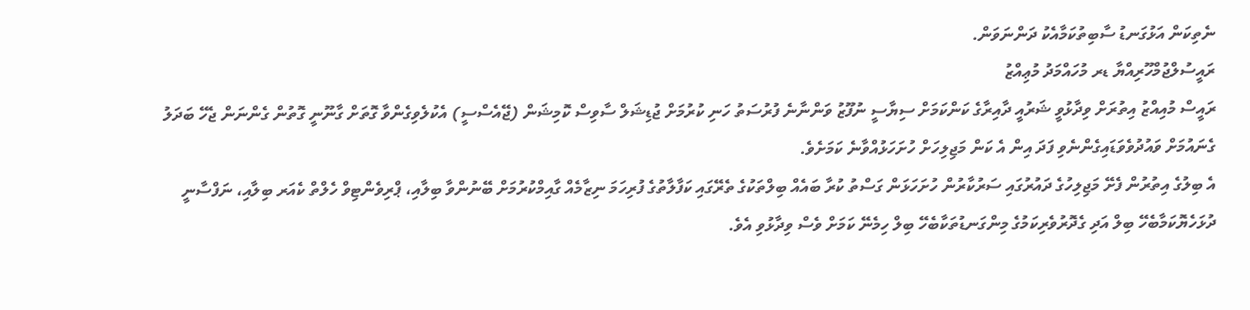ނެތިކަން އަޅުގަނޑު ސާބިތުކަމާއެކު ދަންނަވަން.
ރައީސުލްޖުމްހޫރިއްޔާ ޑރ މުހައްމަދު މުޢިއްޒު
ރައީސް މުއިއްޒު އިތުރަށް ވިދާޅުވީ ޝަރުއީ ދާއިރާގެ ކަންކަމަށް ސިޔާސީ ނުފޫޒު ވަންނާނެ ފުރުސަތު ހަނި ކުރުމަށް ޖުޑިޝަލް ސާވިސް ކޮމިޝަން (ޖޭއެސްސީ) އެކުލެވިގެންވާ ގޮތަށް ގާނޫނީ ގޮތުން ގެންނަން ޖެހޭ ބަދަލު ގެނައުމަށް ވައުދުވެވަޑައިގެންނެވި ފަދަ އިން އެ ކަން މަޖިލިހަށް ހުށަހަޅުއްވާނެ ކަމަށެވެ.
އެ ބިލުގެ އިތުރުން ފެށޭ މަޖިލިހުގެ ދައުރުގައި ސަރުކާރުން ހުށަހަޅަން ގަސްތު ކުރާ ބައެއް ބިލްތަކުގެ ތެރޭގައި ކަފާލާތުގެ ފުރިހަމަ ނިޒާމެއް ގާއިމްކުރުމަށް ބޭނުންވާ ބިލާއި، ޕްރިވެންޓިވް ހެލްތް ކެއަރ ބިލާއި، ނަފްސާނީ ދުޅަހެޔޮކަމާބެހޭ ބިލް އަދި ގެދޮރުވެރިކަމުގެ މިންގަނޑުތަކާބެހޭ ބިލް ހިމެނޭ ކަމަށް ވެސް ވިދާޅުވި އެވެ.